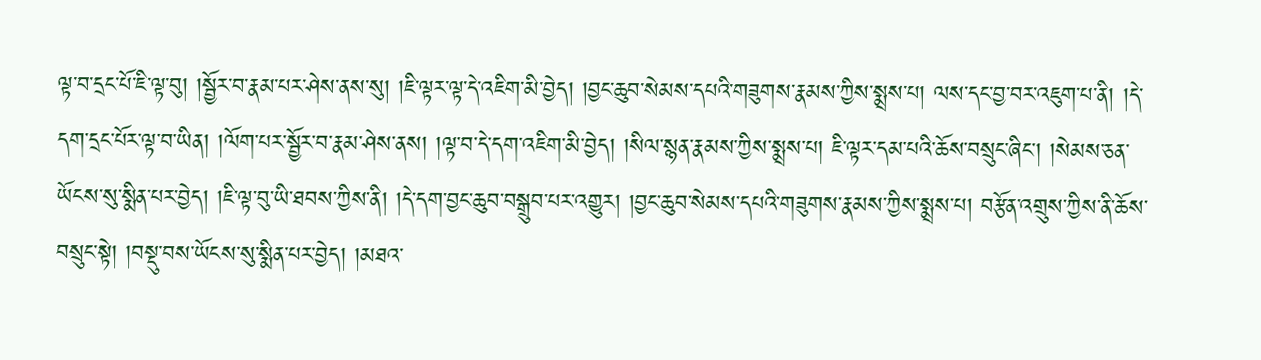ལྟ་བ་དྲང་པོ་ཇི་ལྟ་བུ། །སྦྱོར་བ་རྣམ་པར་ཤེས་ནས་སུ། །ཇི་ལྟར་ལྟ་དེ་འཇིག་མི་བྱེད། །བྱང་ཆུབ་སེམས་དཔའི་གཟུགས་རྣམས་ཀྱིས་སྨྲས་པ། ལས་དང་བྱ་བར་འཇུག་པ་ནི། །དེ་དག་དྲང་པོར་ལྟ་བ་ཡིན། །ལོག་པར་སྦྱོར་བ་རྣམ་ཤེས་ནས། །ལྟ་བ་དེ་དག་འཇིག་མི་བྱེད། །སིལ་སྙན་རྣམས་ཀྱིས་སྨྲས་པ། ཇི་ལྟར་དམ་པའི་ཆོས་བསྲུང་ཞིང་། །སེམས་ཅན་ཡོངས་སུ་སྨིན་པར་བྱེད། །ཇི་ལྟ་བུ་ཡི་ཐབས་ཀྱིས་ནི། །དེ་དག་བྱང་ཆུབ་བསྒྲུབ་པར་འགྱུར། །བྱང་ཆུབ་སེམས་དཔའི་གཟུགས་རྣམས་ཀྱིས་སྨྲས་པ། བརྩོན་འགྲུས་ཀྱིས་ནི་ཆོས་བསྲུང་སྟེ། །བསྡུ་བས་ཡོངས་སུ་སྨིན་པར་བྱེད། །མཐའ་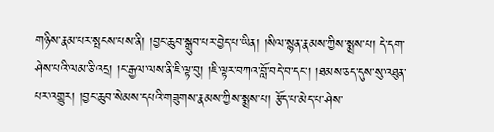གཉིས་རྣམ་པར་སྤངས་པས་ནི། །བྱང་ཆུབ་སྒྲུབ་པར་བྱེད་པ་ཡིན། །སིལ་སྙན་རྣམས་ཀྱིས་སྨྲས་པ། དེ་དག་ཤེས་པའི་ལམ་ཅི་འདྲ། །ང་རྒྱལ་ལས་ནི་ཇི་ལྟ་བུ། །ཇི་ལྟར་བཀའ་བློ་བདེ་བ་དང་། །ཐམས་ཅད་དུས་སུ་འཐུན་པར་འགྱུར། །བྱང་ཆུབ་སེམས་དཔའི་གཟུགས་རྣམས་ཀྱིས་སྨྲས་པ། རྩོད་པ་མེད་པ་ཤེས་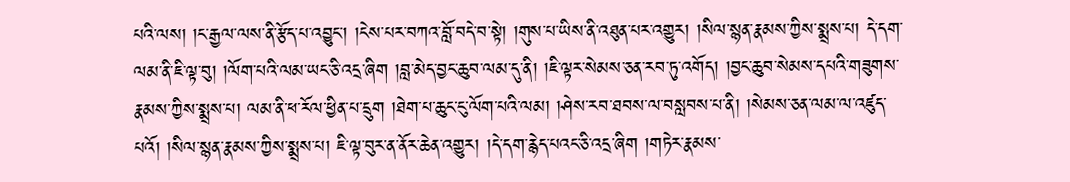པའི་ལས། །ང་རྒྱལ་ལས་ནི་རྩོད་པ་འབྱུང་། །ངེས་པར་བཀའ་བློ་བདེ་བ་སྟེ། །གུས་པ་ཡིས་ནི་འཐུན་པར་འགྱུར། །སིལ་སྙན་རྣམས་ཀྱིས་སྨྲས་པ། དེ་དག་ལམ་ནི་ཇི་ལྟ་བུ། །ལོག་པའི་ལམ་ཡང་ཅི་འདྲ་ཞིག །བླ་མེད་བྱང་ཆུབ་ལམ་དུ་ནི། །ཇི་ལྟར་སེམས་ཅན་རབ་ཏུ་འགོད། །བྱང་ཆུབ་སེམས་དཔའི་གཟུགས་རྣམས་ཀྱིས་སྨྲས་པ། ལམ་ནི་ཕ་རོལ་ཕྱིན་པ་དྲུག །ཐེག་པ་ཆུང་ངུ་ལོག་པའི་ལམ། །ཤེས་རབ་ཐབས་ལ་བསླབས་པ་ནི། །སེམས་ཅན་ལམ་ལ་འཛུད་པའོ། །སིལ་སྙན་རྣམས་ཀྱིས་སྨྲས་པ། ཇི་ལྟ་བུར་ན་ནོར་ཆེན་འགྱུར། །དེ་དག་རྙེད་པའང་ཅི་འདྲ་ཞིག །གཏེར་རྣམས་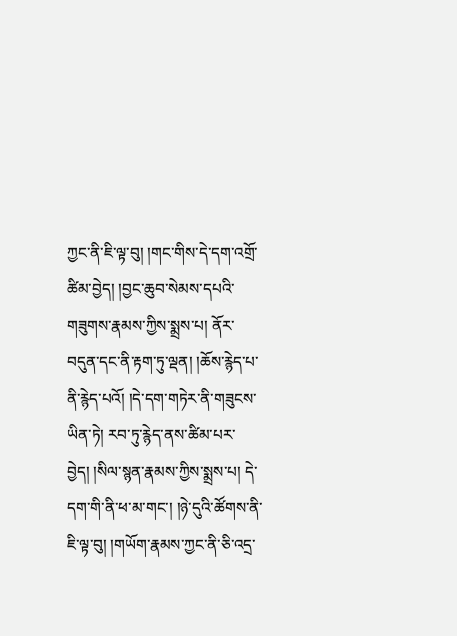ཀྱང་ནི་ཇི་ལྟ་བུ། །གང་གིས་དེ་དག་འགྲོ་ཚིམ་བྱེད། །བྱང་ཆུབ་སེམས་དཔའི་གཟུགས་རྣམས་ཀྱིས་སྨྲས་པ། ནོར་བདུན་དང་ནི་རྟག་ཏུ་ལྡན། །ཆོས་རྙེད་པ་ནི་རྙེད་པའོ། །དེ་དག་གཏེར་ནི་གཟུངས་ཡིན་ཏེ། རབ་ཏུ་རྙེད་ནས་ཚིམ་པར་བྱེད། །སིལ་སྙན་རྣམས་ཀྱིས་སྨྲས་པ། དེ་དག་གི་ནི་ཕ་མ་གང་། །ཉེ་དུའི་ཚོགས་ནི་ཇི་ལྟ་བུ། །གཡོག་རྣམས་ཀྱང་ནི་ཅི་འདྲ་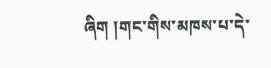ཞིག །གང་གིས་མཁས་པ་དེ་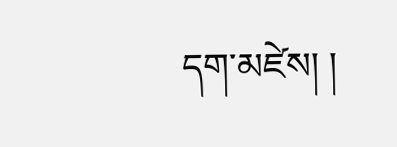དག་མཛེས། །